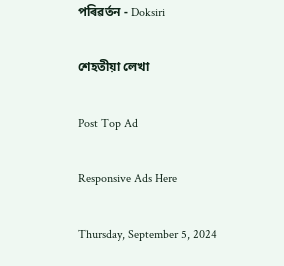পৰিৱৰ্তন - Doksiri

শেহতীয়া লেখা

Post Top Ad

Responsive Ads Here

Thursday, September 5, 2024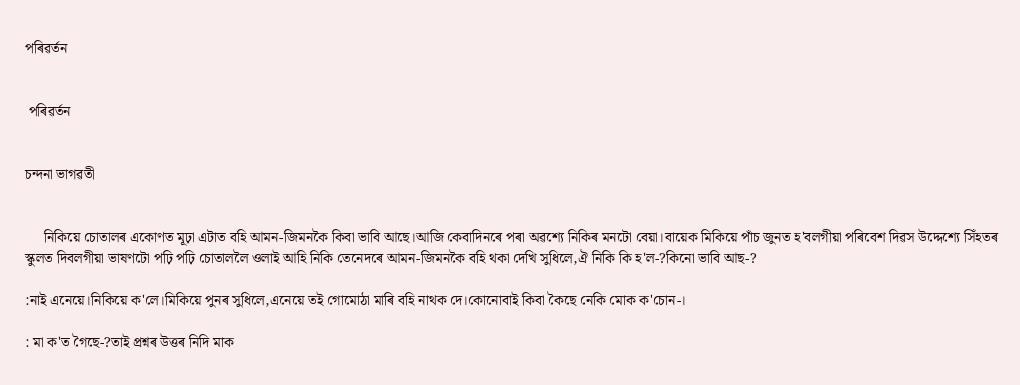পৰিৱৰ্তন


 পৰিৱৰ্তন


চন্দনা ভাগৱতী


     নিকিয়ে চোতালৰ একোণত মূঢ়া এটাত বহি আমন-জিমনকৈ কিবা ভাবি আছে।আজি কেবাদিনৰে পৰা অৱশ্যে নিকিৰ মনটো বেয়া।বায়েক মিকিয়ে পাঁচ জুনত হ'বলগীয়া পৰিবেশ দিৱস উদ্দেশ্যে সিঁহতৰ স্কুলত দিবলগীয়া ভাষণটো পঢ়ি পঢ়ি চোতাললৈ ওলাই আহি নিকি তেনেদৰে আমন-জিমনকৈ বহি থকা দেখি সুধিলে,ঐ নিকি কি হ'ল-?কিনো ভাবি আছ-?

:নাই এনেয়ে।নিকিয়ে ক'লে।মিকিয়ে পুনৰ সুধিলে,এনেয়ে তই গোমোঠা মাৰি বহি নাথক দে।কোনোবাই কিবা কৈছে নেকি মোক ক'চোন-।

: মা ক'ত গৈছে-?তাই প্ৰশ্নৰ উত্তৰ নিদি মাক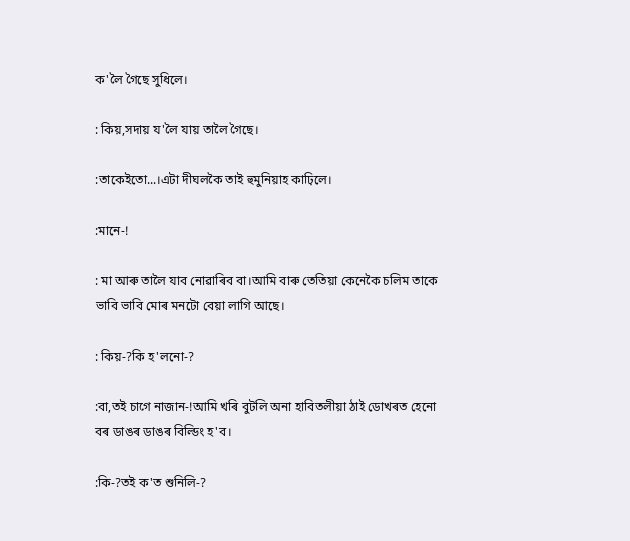ক'লৈ গৈছে সুধিলে।

: কিয়,সদায় য'লৈ যায় তালৈ গৈছে।

:তাকেইতো...।এটা দীঘলকৈ তাই হুমুনিয়াহ কাঢ়িলে।

:মানে-!

: মা আৰু তালৈ যাব নোৱাৰিব বা।আমি বাৰু তেতিয়া কেনেকৈ চলিম তাকে ভাবি ভাবি মোৰ মনটো বেয়া লাগি আছে।

: কিয়-?কি হ'লনো-?

:বা,তই চাগে নাজান-!আমি খৰি বুটলি অনা হাবিতলীয়া ঠাই ডোখৰত হেনো বৰ ডাঙৰ ডাঙৰ বিল্ডিং হ'ব।

:কি-?তই ক'ত শুনিলি-?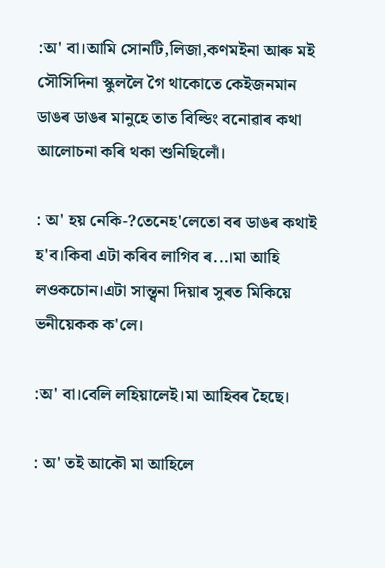:অ' বা।আমি সোনটি,লিজা,কণমইনা আৰু মই সৌসিদিনা স্কুললৈ গৈ থাকোতে কেইজনমান ডাঙৰ ডাঙৰ মানুহে তাত বিল্ডিং বনোৱাৰ কথা আলোচনা কৰি থকা শুনিছিলোঁ।

: অ' হয় নেকি-?তেনেহ'লেতো বৰ ডাঙৰ কথাই হ'ব।কিবা এটা কৰিব লাগিব ৰ...।মা আহি লওকচোন।এটা সান্ত্বনা দিয়াৰ সুৰত মিকিয়ে ভনীয়েকক ক'লে।

:অ' বা।বেলি লহিয়ালেই।মা আহিবৰ হৈছে।

: অ' তই আকৌ মা আহিলে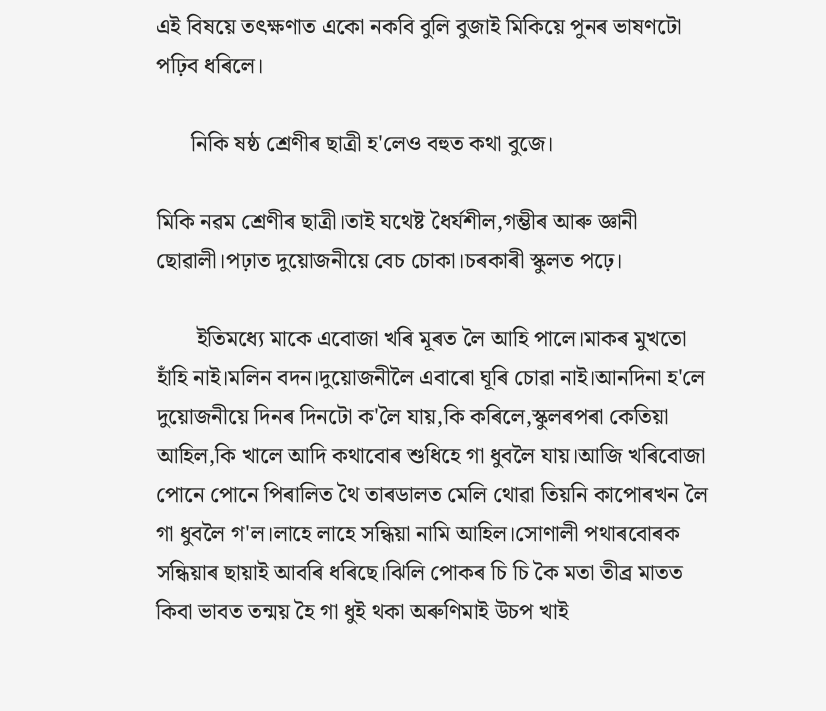এই বিষয়ে তৎক্ষণাত একো নকবি বুলি বুজাই মিকিয়ে পুনৰ ভাষণটো পঢ়িব ধৰিলে।

      নিকি ষষ্ঠ শ্ৰেণীৰ ছাত্ৰী হ'লেও বহুত কথা বুজে।

মিকি নৱম শ্ৰেণীৰ ছাত্ৰী।তাই যথেষ্ট ধৈৰ্যশীল,গম্ভীৰ আৰু জ্ঞানী ছোৱালী।পঢ়াত দুয়োজনীয়ে বেচ চোকা।চৰকাৰী স্কুলত পঢ়ে।

       ইতিমধ্যে মাকে এবোজা খৰি মূৰত লৈ আহি পালে।মাকৰ মুখতো হাঁহি নাই।মলিন বদন।দুয়োজনীলৈ এবাৰো ঘূৰি চোৱা নাই।আনদিনা হ'লে দুয়োজনীয়ে দিনৰ দিনটো ক'লৈ যায়,কি কৰিলে,স্কুলৰপৰা কেতিয়া আহিল,কি খালে আদি কথাবোৰ শুধিহে গা ধুবলৈ যায়।আজি খৰিবোজা পোনে পোনে পিৰালিত থৈ তাৰডালত মেলি থোৱা তিয়নি কাপোৰখন লৈ গা ধুবলৈ গ'ল।লাহে লাহে সন্ধিয়া নামি আহিল।সোণালী পথাৰবোৰক সন্ধিয়াৰ ছায়াই আবৰি ধৰিছে।ঝিলি পোকৰ চি চি কৈ মতা তীব্ৰ মাতত কিবা ভাবত তন্ময় হৈ গা ধুই থকা অৰুণিমাই উচপ খাই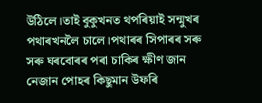উঠিলে।তাই বুকুখনত থপৰিয়াই সন্মুখৰ পথাৰখনলৈ চালে।পথাৰৰ সিপাৰৰ সৰু সৰু ঘৰবোৰৰ পৰা চাকিৰ ক্ষীণ জান নেজান পোহৰ কিছুমান উফৰি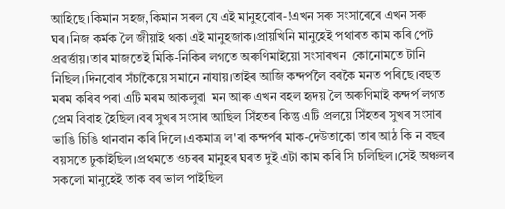আহিছে।কিমান সহজ,কিমান সৰল যে এই মানুহবোৰ-!এখন সৰু সংসাৰেৰে এখন সৰু ঘৰ।নিজ কৰ্মক লৈ জীয়াই থকা এই মানুহজাক।প্ৰায়খিনি মানুহেই পথাৰত কাম কৰি পেট প্ৰৱৰ্ত্তায়।তাৰ মাজতেই মিকি-নিকিৰ লগতে অৰুণিমাইয়ো সংসাৰখন  কোনোমতে টানি নিছিল।দিনবোৰ সঁচাকৈয়ে সমানে নাযায়।তাইৰ আজি কন্দৰ্পলৈ বৰকৈ মনত পৰিছে।বহুত মৰম কৰিব পৰা এটি মৰম আকলুৱা  মন আৰু এখন বহল হৃদয় লৈ অৰুণিমাই কন্দৰ্প লগত প্ৰেম বিবাহ হৈছিল।বৰ সুখৰ সংসাৰ আছিল সিঁহতৰ কিন্তু এটি প্ৰলয়ে সিঁহতৰ সুখৰ সংসাৰ ভাঙি চিঙি থানবান কৰি দিলে।একমাত্ৰ ল'ৰা কন্দৰ্পৰ মাক-দেউতাকো তাৰ আঠ কি ন বছৰ বয়সতে ঢুকাইছিল।প্ৰথমতে ওচৰৰ মানুহৰ ঘৰত দুই এটা কাম কৰি সি চলিছিল।সেই অঞ্চলৰ সকলো মানুহেই তাক বৰ ভাল পাইছিল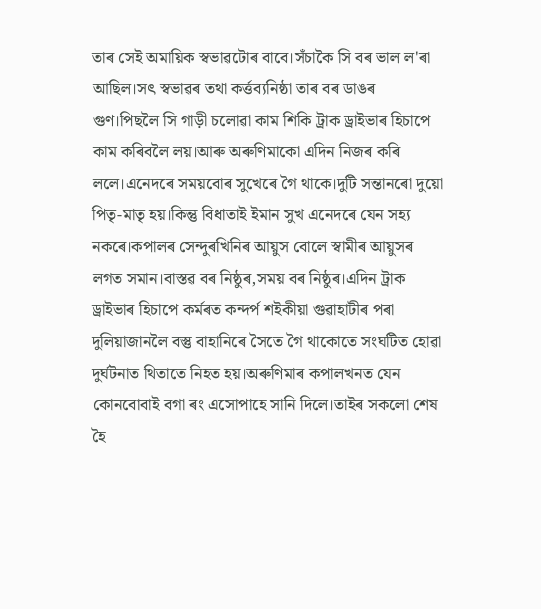তাৰ সেই অমায়িক স্বভাৱটোৰ বাবে।সঁচাকৈ সি বৰ ভাল ল'ৰা আছিল।সৎ স্বভাৱৰ তথা কৰ্ত্তব্যনিষ্ঠা তাৰ বৰ ডাঙৰ গুণ।পিছলৈ সি গাড়ী চলোৱা কাম শিকি ট্ৰাক ড্ৰাইভাৰ হিচাপে কাম কৰিবলৈ লয়।আৰু অৰুণিমাকো এদিন নিজৰ কৰি ললে।এনেদৰে সময়বোৰ সুখেৰে গৈ থাকে।দুটি সন্তানৰো দুয়ো পিতৃ-মাতৃ হয়।কিন্তু বিধাতাই ইমান সুখ এনেদৰে যেন সহ্য নকৰে।কপালৰ সেন্দুৰখিনিৰ আয়ুস বোলে স্বামীৰ আয়ুসৰ লগত সমান।বাস্তৱ বৰ নিষ্ঠুৰ,সময় বৰ নিষ্ঠুৰ।এদিন ট্ৰাক ড্ৰাইভাৰ হিচাপে কৰ্মৰত কন্দৰ্প শইকীয়া গুৱাহাটীৰ পৰা দুলিয়াজানলৈ বস্তু বাহানিৰে সৈতে গৈ থাকোতে সংঘটিত হোৱা দুৰ্ঘটনাত থিতাতে নিহত হয়।অৰুণিমাৰ কপালখনত যেন কোনবোবাই বগা ৰং এসোপাহে সানি দিলে।তাইৰ সকলো শেষ হৈ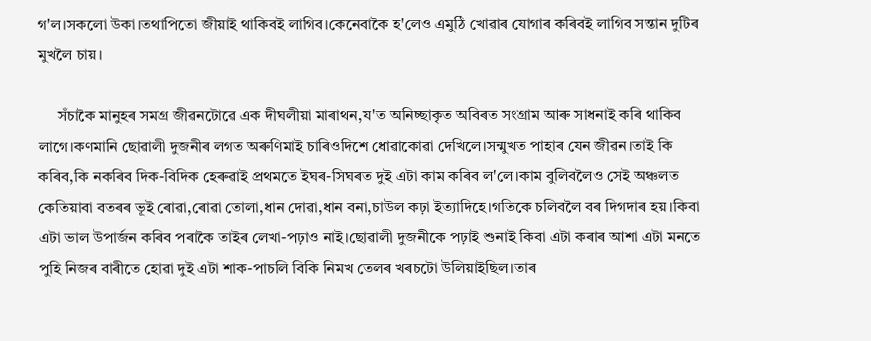গ'ল।সকলো উকা।তথাপিতো জীয়াই থাকিবই লাগিব।কেনেবাকৈ হ'লেও এমুঠি খোৱাৰ যোগাৰ কৰিবই লাগিব সন্তান দুটিৰ মুখলৈ চায়।

     সঁচাকৈ মানুহৰ সমগ্ৰ জীৱনটোৱে এক দীঘলীয়া মাৰাথন,য'ত অনিচ্ছাকৃত অবিৰত সংগ্ৰাম আৰু সাধনাই কৰি থাকিব লাগে।কণমানি ছোৱালী দুজনীৰ লগত অৰুণিমাই চাৰিওদিশে ধোৱাকোৱা দেখিলে।সন্মুখত পাহাৰ যেন জীৱন।তাই কি কৰিব,কি নকৰিব দিক-বিদিক হেৰুৱাই প্ৰথমতে ইঘৰ-সিঘৰত দুই এটা কাম কৰিব ল'লে।কাম বুলিবলৈও সেই অঞ্চলত কেতিয়াবা বতৰৰ ভূই ৰোৱা,ৰোৱা তোলা,ধান দোৱা,ধান বনা,চাউল কঢ়া ইত্যাদিহে।গতিকে চলিবলৈ বৰ দিগদাৰ হয়।কিবা এটা ভাল উপাৰ্জন কৰিব পৰাকৈ তাইৰ লেখা-পঢ়াও নাই।ছোৱালী দুজনীকে পঢ়াই শুনাই কিবা এটা কৰাৰ আশা এটা মনতে পুহি নিজৰ বাৰীতে হোৱা দুই এটা শাক-পাচলি বিকি নিমখ তেলৰ খৰচটো উলিয়াইছিল।তাৰ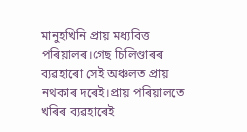মানুহখিনি প্ৰায় মধ্যবিত্ত পৰিয়ালৰ।গেছ চিলিণ্ডাৰৰ ব্যৱহাৰো সেই অঞ্চলত প্ৰায় নথকাৰ দৰেই।প্ৰায় পৰিয়ালতে খৰিৰ ব্যৱহাৰেই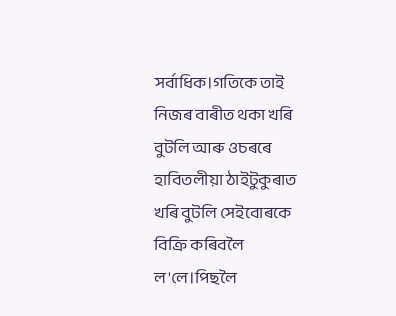সৰ্বাধিক।গতিকে তাই নিজৰ বাৰীত থকা খৰি বুটলি আৰু ওচৰৰে হাবিতলীয়া ঠাইটুকুৰাত খৰি বুটলি সেইবোৰকে বিক্ৰি কৰিবলৈ ল'লে।পিছলৈ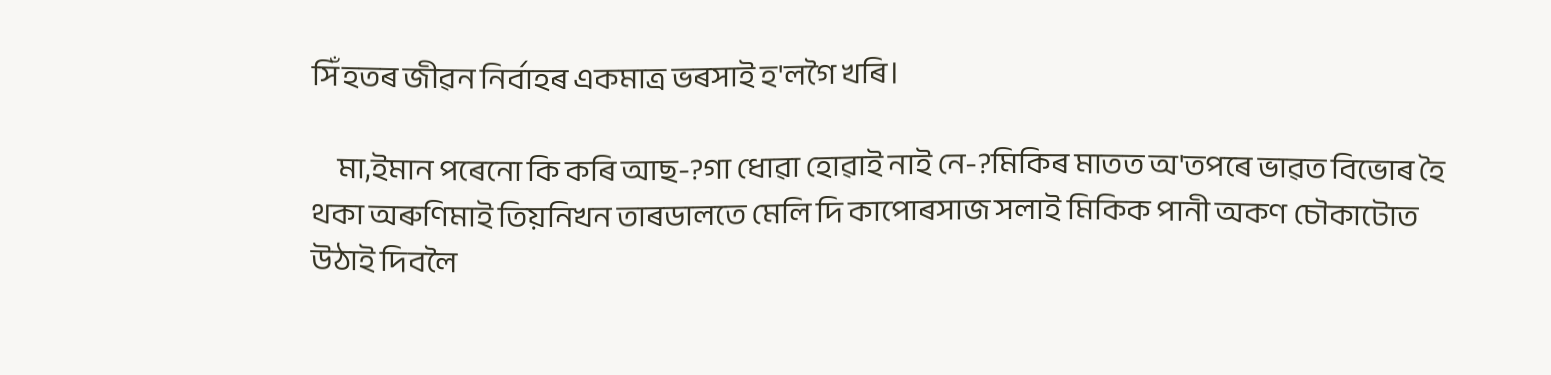সিঁহতৰ জীৱন নিৰ্বাহৰ একমাত্ৰ ভৰসাই হ'লগৈ খৰি।

     মা,ইমান পৰেনো কি কৰি আছ-?গা ধোৱা হোৱাই নাই নে-?মিকিৰ মাতত অ'তপৰে ভাৱত বিভোৰ হৈ থকা অৰুণিমাই তিয়নিখন তাৰডালতে মেলি দি কাপোৰসাজ সলাই মিকিক পানী অকণ চৌকাটোত উঠাই দিবলৈ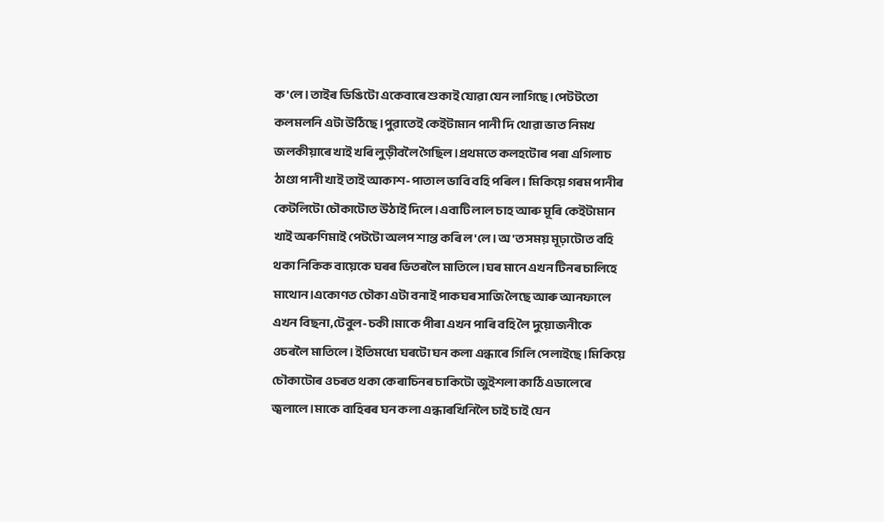ক'লে।তাইৰ ডিঙিটো একেবাৰে শুকাই যোৱা যেন লাগিছে।পেটটতো কলমলনি এটা উঠিছে।পুৱাতেই কেইটামান পানী দি থোৱা ভাত নিমখ জলকীয়াৰে খাই খৰি লুড়ীবলৈ গৈছিল।প্ৰথমতে কলহটোৰ পৰা এগিলাচ ঠাণ্ডা পানী খাই তাই আকাশ-পাতাল ভাবি বহি পৰিল। মিকিয়ে গৰম পানীৰ কেটলিটো চৌকাটোত উঠাই দিলে।এবাটি লাল চাহ আৰু মূৰি কেইটামান খাই অৰুণিমাই পেটটো অলপ শান্ত কৰি ল'লে।অ'ত সময় মূঢ়াটোত বহি থকা নিকিক বায়েকে ঘৰৰ ভিতৰলৈ মাতিলে।ঘৰ মানে এখন টিনৰ চালিহে মাথোন।একোণত চৌকা এটা বনাই পাকঘৰ সাজি লৈছে আৰু আনফালে এখন বিছনা,টেবুল-চকী।মাকে পীৰা এখন পাৰি বহি লৈ দুয়োজনীকে ওচৰলৈ মাতিলে।ইতিমধ্যে ঘৰটো ঘন কলা এন্ধাৰে গিলি পেলাইছে।মিকিয়ে চৌকাটোৰ ওচৰত থকা কেৰাচিনৰ চাকিটো জুইশলা কাঠি এডালেৰে জ্বলালে।মাকে বাহিৰৰ ঘন কলা এন্ধাৰখিনিলৈ চাই চাই যেন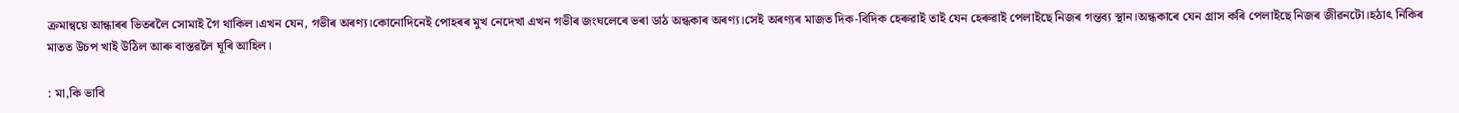ক্ৰমান্বয়ে আন্ধাৰৰ ভিতৰলৈ সোমাই গৈ থাকিল।এখন যেন, গভীৰ অৰণ্য।কোনোদিনেই পোহৰৰ মুখ নেদেখা এখন গভীৰ জংঘলেৰে ভৰা ডাঠ অন্ধকাৰ অৰণ্য।সেই অৰণ্যৰ মাজত দিক-বিদিক হেৰুৱাই তাই যেন হেৰুৱাই পেলাইছে নিজৰ গন্তব্য স্থান।অন্ধকাৰে যেন গ্ৰাস কৰি পেলাইছে নিজৰ জীৱনটো।হঠাৎ নিকিৰ মাতত উচপ খাই উঠিল আৰু বাস্তৱলৈ ঘূৰি আহিল।

: মা,কি ভাবি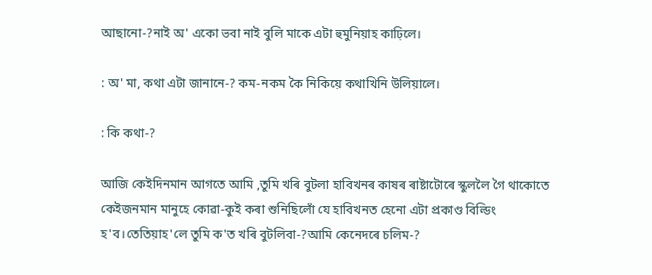আছানো-?নাই অ' একো ভবা নাই বুলি মাকে এটা হুমুনিয়াহ কাঢ়িলে।

: অ' মা, কথা এটা জানানে-? কম-নকম কৈ নিকিয়ে কথাখিনি উলিয়ালে।

: কি কথা-?

আজি কেইদিনমান আগতে আমি ,তুমি খৰি বুটলা হাবিখনৰ কাষৰ ৰাষ্টাটোৰে স্কুললৈ গৈ থাকোতে কেইজনমান মানুহে কোৱা-কুই কৰা শুনিছিলোঁ যে হাবিখনত হেনো এটা প্ৰকাণ্ড বিল্ডিং হ'ব।তেতিয়াহ'লে তুমি ক'ত খৰি বুটলিবা-?আমি কেনেদৰে চলিম-?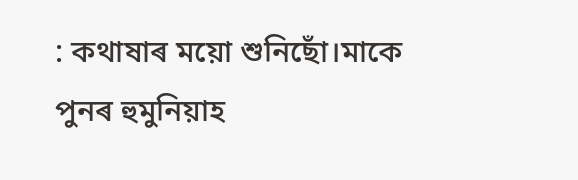: কথাষাৰ ময়ো শুনিছোঁ।মাকে পুনৰ হুমুনিয়াহ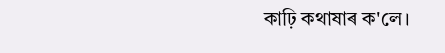কাঢ়ি কথাষাৰ ক'লে।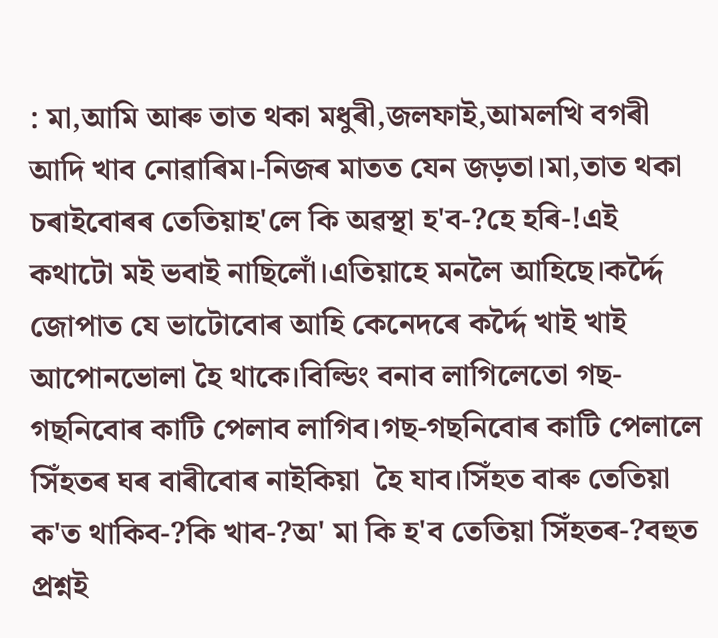: মা,আমি আৰু তাত থকা মধুৰী,জলফাই,আমলখি বগৰী আদি খাব নোৱাৰিম।-নিজৰ মাতত যেন জড়তা।মা,তাত থকা চৰাইবোৰৰ তেতিয়াহ'লে কি অৱস্থা হ'ব-?হে হৰি-!এই কথাটো মই ভবাই নাছিলোঁ।এতিয়াহে মনলৈ আহিছে।কৰ্দ্দৈ জোপাত যে ভাটোবোৰ আহি কেনেদৰে কৰ্দ্দৈ খাই খাই আপোনভোলা হৈ থাকে।বিল্ডিং বনাব লাগিলেতো গছ-গছনিবোৰ কাটি পেলাব লাগিব।গছ-গছনিবোৰ কাটি পেলালে সিঁহতৰ ঘৰ বাৰীবোৰ নাইকিয়া  হৈ যাব।সিঁহত বাৰু তেতিয়া ক'ত থাকিব-?কি খাব-?অ' মা কি হ'ব তেতিয়া সিঁহতৰ-?বহুত প্ৰশ্নই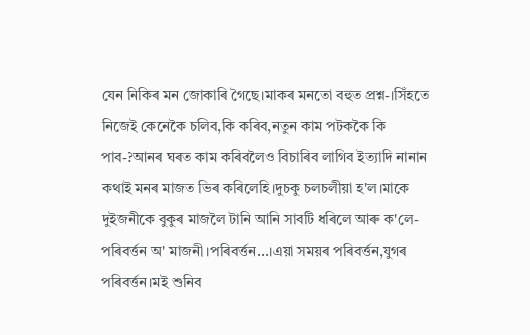যেন নিকিৰ মন জোকাৰি গৈছে।মাকৰ মনতো বহুত প্ৰশ্ন-।সিঁহতে নিজেই কেনেকৈ চলিব,কি কৰিব,নতুন কাম পটককৈ কি পাব-?আনৰ ঘৰত কাম কৰিবলৈও বিচাৰিব লাগিব ইত্যাদি নানান কথাই মনৰ মাজত ভিৰ কৰিলেহি।দুচকু চলচলীয়া হ'ল।মাকে দুইজনীকে বুকুৰ মাজলৈ টানি আনি সাবটি ধৰিলে আৰু ক'লে-পৰিবৰ্ত্তন অ' মাজনী।পৰিবৰ্ত্তন...।এয়া সময়ৰ পৰিবৰ্ত্তন,যুগৰ পৰিবৰ্ত্তন।মই শুনিব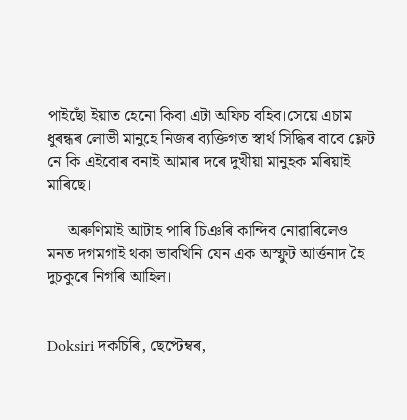পাইছোঁ ইয়াত হেনো কিবা এটা অফিচ বহিব।সেয়ে এচাম ধুৰন্ধৰ লোভী মানুহে নিজৰ ব্যক্তিগত স্বাৰ্থ সিদ্ধিৰ বাবে ফ্লেট নে কি এইবোৰ বনাই আমাৰ দৰে দুখীয়া মানুহক মৰিয়াই মাৰিছে।

     অৰুণিমাই আটাহ পাৰি চিঞৰি কান্দিব নোৱাৰিলেও মনত দগমগাই থকা ভাবখিনি যেন এক অস্ফুট আৰ্ত্তনাদ হৈ দুচকুৰে নিগৰি আহিল।


Doksiri দকচিৰি, ছেপ্টেম্বৰ,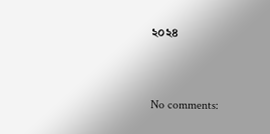২০২৪


No comments: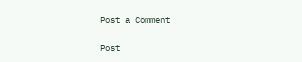Post a Comment

Post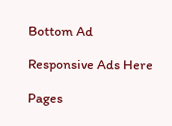Bottom Ad

Responsive Ads Here

Pages